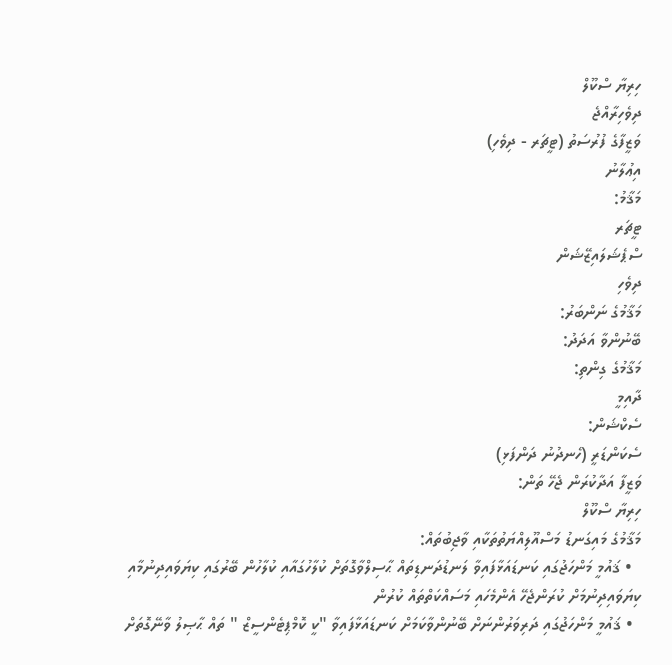ހިރިޔާ ސްކޫލް
ދިވެހިރާއްޖެ
ވަޒީފާގެ ފުރުސަތު (ޓީޗަރ - ދިވެހި)
އިޢުލާނު
މަޤާމު:
ޓީޗަރ
ސްޕެޝަލައިޒޭޝަން
ދިވެހި
މަޤާމުގެ ނަންބަރު:
ބޭނުންވާ އަދަދު:
މަޤާމުގެ ގިންތި:
ދާއިމީ
ސެކްޝަން:
ސެކަންޑަރީ (ހެނދުނު ދަންފަޅި)
ވަޒީފާ އަދާކުރަން ޖެހޭ ތަން:
ހިރިޔާ ސްކޫލް
މަޤާމުގެ މައިގަނޑު މަސްއޫލިއްޔަތުތަކާއި ވާޖިބުތައް:
  • ޤައުމީ މަންހަޖުގައި ކަނޑައަޅާފައިވާ ލަނޑުދަނޑިތައް ޙާސިލްވާގޮތަށް ކުލާހުގައާއި ކުލާހުން ބޭރުގައި ކިޔަވައިދިނުމާއި ކިޔަވައިދިނުމަށް ކުރަންޖެހޭ އެންމެހައި މަސައްކަތްތައް ކުރުން
  • ޤައުމީ މަންހަޖުގައި ދަރިވަރުންނަށް ބޭނުންވާކަމަށް ކަނޑައަޅާފައިވާ "ކީ ކޮމްޕިޓެންސީޒް " ތައް ޙާޞިލު ވާނޭގޮތަށް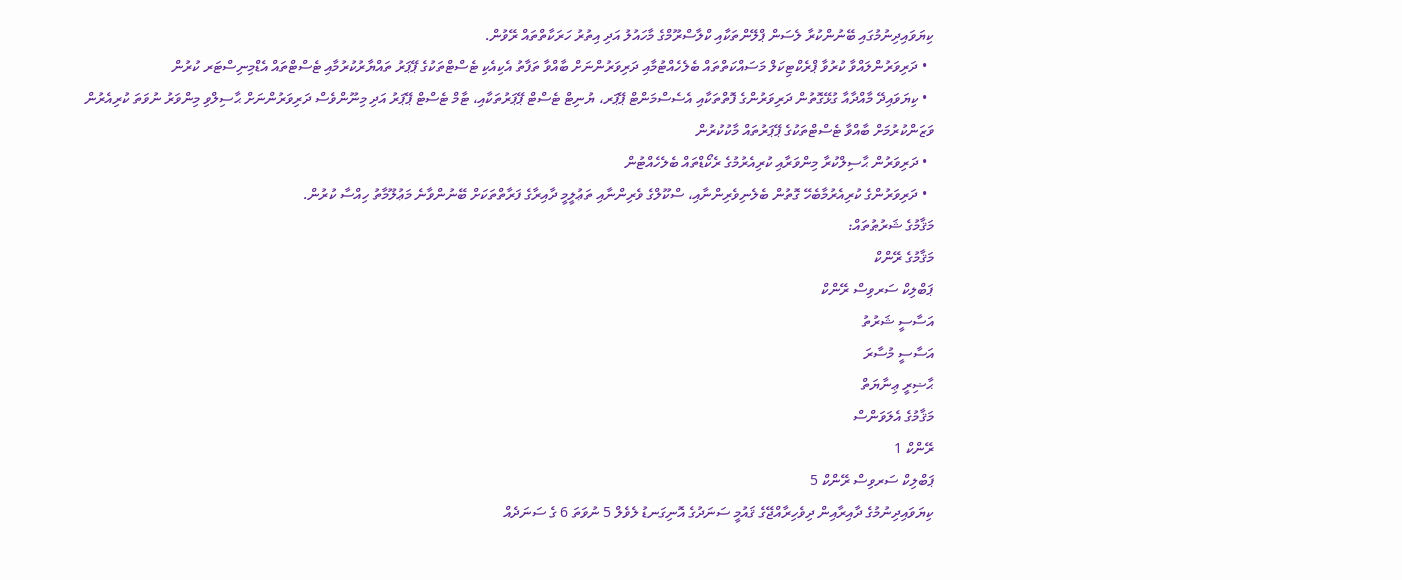ކިޔަވައިދިނުމުގައި ބޭނުންކުރާ ލެސަން ޕްލޭންތަކާއި ކްލާސްރޫމްގެ މާހައުލު އަދި އިތުރު ހަރަކާތްތައް ރޭވުން.
  • ދަރިވަރުންލައްވާ ކުރުވާ ޕްރެކްޓިކަލް މަސައްކަތްތައް ބެލެހެއްޓުމާއި ދަރިވަރުންނަށް ބާއްވާ ތަފާތު އެކިއެކި ޓެސްޓްތަކުގެ ޕޭޕަރު ތައްޔާރުކުރުމާއި ޓެސްޓްތައް އެޑްމިނިސްޓަރ ކުރުން
  • ކިޔަވައިދޭ މާއްދާއާ ގުޅޭގޮތުން ދަރިވަރުންގެ ފޮތްތަކާއި އެސެސްމަންޓް ޕޭޕަރ، ޔުނިޓް ޓެސްޓް ޕޭޕަރުތަކާއި، ޓާމް ޓެސްޓް ޕޭޕަރު އަދި މިނޫންވެސް ދަރިވަރުންނަށް ޙާސިލްވި މިންވަރު ނުވަތަ ކުރިއެރުން ވަޒަންކުރުމަށް ބާއްވާ ޓެސްޓްތަކުގެ ޕޭޕަރުތައް މާކުކުރުން
  • ދަރިވަރުން ޙާސިލްކުރާ މިންވަރާއި ކުރިއެރުމުގެ ރެކޯޑްތައް ބެލެހެއްޓުން
  • ދަރިވަރުންގެ ކުރިއެރުމާބެހޭ ގޮތުން ބެލެނިވެރިންނާއި، ސްކޫލްގެ ވެރިންނާއި ތަޢުލީމީ ދާއިރާގެ ފަރާތްތަކަށް ބޭނުންވާނެ މަޢުލޫމާތު ހިއްސާ ކުރުން.
މަޤާމުގެ ޝަރުޠުތައް:
މަޤާމުގެ ރޭންކް
ޕަބްލިކް ސަރވިސް ރޭންކް
އަސާސީ ޝަރުތު
އަސާސީ މުސާރަ
ޙާޟިރީ ޢިނާޔަތް
މަޤާމުގެ އެލަވަންސް
ރޭންކް 1
ޕަބްލިކް ސަރވިސް ރޭންކް 5
ކިޔަވައިދިނުމުގެ ދާއިރާއިން ދިވެހިރާއްޖޭގެ ޤައުމީ ސަނަދުގެ އޮނިގަނޑު ލެވެލް 5 ނުވަތަ 6 ގެ ސަނަދެއް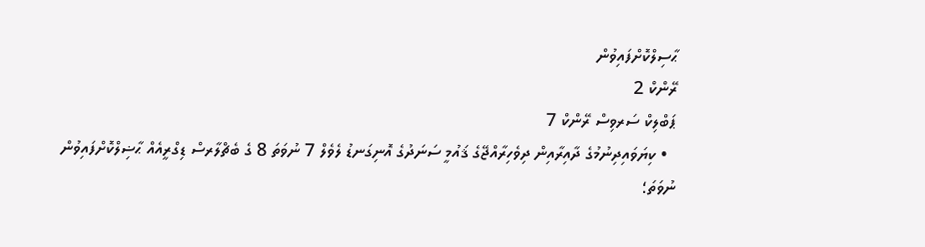ޙާސިލްކޮށްފައިވުން
ރޭންކް 2
ޕަބްލިކް ސަރވިސް ރޭންކް 7
  • ކިޔަވައިދިނުމުގެ ދާއިރާއިން ދިވެހިރާއްޖޭގެ ޤައުމީ ސަނަދުގެ އޮނިގަނޑު ލެވެލް 7 ނުވަތަ 8 ގެ ބެޗްލާރސް ޑިގްރީއެއް ޙާޟިލްކޮށްފައިވުން ނުވަތަ؛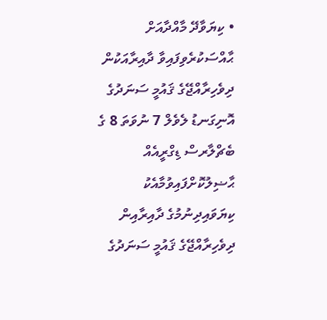• ކިޔަވާދޭ މާއްދާއަށް ޙާއްސަކުރެވިފައިވާ ދާއިރާއަކުން ދިވެހިރާއްޖޭގެ ޤައުމީ ސަނަދުގެ އޮނިގަނޑު ލެވެލް 7 ނުވަތަ 8 ގެ ބެޗްލާރސް ޑިގްރީއެއް ޙާޟިލުކޮށްފައިވުމާއެކު ކިޔަވައިދިނުމުގެ ދާއިރާއިން ދިވެހިރާއްޖޭގެ ޤައުމީ ސަނަދުގެ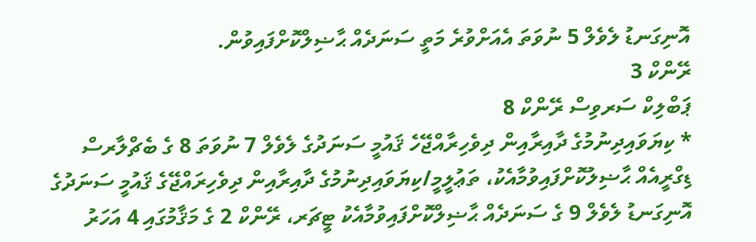އޮނިގަނޑު ލެވެލް 5 ނުވަތަ އެއަށްވުރެ މަތީ ސަނަދެއް ޙާޟިލްކޮށްފައިވުން.
ރޭންކް 3
ޕަބްލިކް ސަރވިސް ރޭންކް 8
* ކިޔަވައިދިނުމުގެ ދާއިރާއިން ދިވެހިރާއްޖޭހެ ޤައުމީ ސަނަދުގެ ލެވެލް 7 ނުވަތަ 8 ގެ ބެޗްލާރސް ޑިގްރީއެއް ޙާޟިލުކޮށްފައިވުމާއެކު، ތަޢުލީމީ/ކިޔަވައިދިނުމުގެ ދާއިރާއިން ދިވެހިރައްޖޭގެ ޤައުމީ ސަނަދުގެ އޮނިގަނޑު ލެވެލް 9 ގެ ސަނަދެއް ޙާޟިލްކޮށްފައިވުމާއެކު ޓީޗަރ، ރޭންކް 2 ގެ މަޤާމުގައި 4 އަހަރު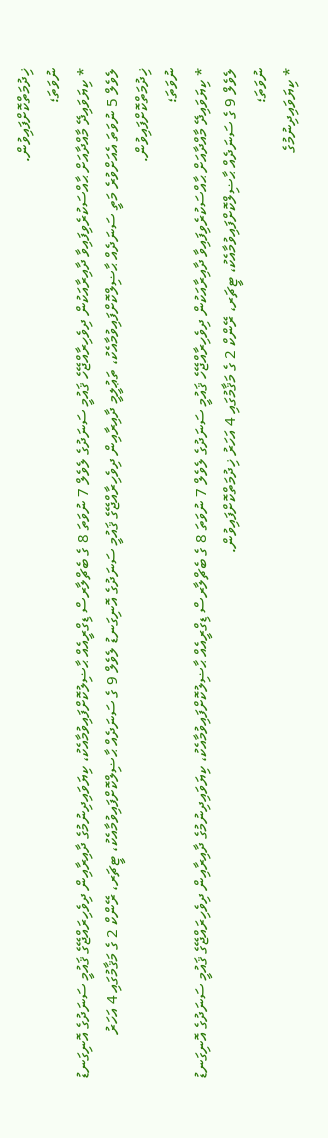ޚިދުމަތްކޮށްފައިވުން.
ނުވަތަ؛
* ކިޔަވައިދޭ މާއްދާއަށް ޙާއްސަކުރެވިފައިވާ ދާއިރާއަކުން ދިވެހިރާއްޖޭހެ ޤައުމީ ސަނަދުގެ ލެވެލް 7 ނުވަތަ 8 ގެ ބެޗްލާރސް ޑިގްރީއެއް ޙާޟިލުކޮށްފައިވުމާއެކު، ކިޔަވައިދިނުމުގެ ދާއިރާއިން ދިވެހިރައްޖޭގެ ޤައުމީ ސަނަދުގެ އޮނިގަނޑު ލެވެލް 5 ނުވަތަ އެއަށްވުރެ މަތީ ސަނަދެއް ޙާޟިލްކޮށްފައިވުމާއެކު، ތަޢުލީމީ ދާއިރާއިން ދިވެހިރާއްޖޭގެ ޤައުމީ ސަނަދުގެ އޮނިގަނޑު ލެވެލް 9 ގެ ސަނަދެއް ޙާޟިލްކޮށްފައިވުމާއެކު، ޓީޗަރ، ރޭންކް 2 ގެ މަޤާމުގައި 4 އަހަރު ޚިދުމަތްކޮށްފައިވުން.
ނުވަތަ؛
* ކިޔަވައިދޭ މާއްދާއަށް ޙާއްސަކުރެވިފައިވާ ދާއިރާއަކުން ދިވެހިރާއްޖޭހެ ޤައުމީ ސަނަދުގެ ލެވެލް 7 ނުވަތަ 8 ގެ ބެޗްލާރސް ޑިގްރީއެއް ޙާޟިލުކޮށްފައިވުމާއެކު، ކިޔަވައިދިނުމުގެ ދާއިރާއިން ދިވެހިރައްޖޭގެ ޤައުމީ ސަނަދުގެ އޮނިގަނޑު ލެވެލް 9 ގެ ސަނަދެއް ޙާޟިލްކޮށްފައިވުމާއެކު، ޓީޗަރ، ރޭންކް 2 ގެ މަޤާމުގައި 4 އަހަރު ޚިދުމަތްކޮށްފައިވުން.
ނުވަތަ؛
* ކިޔަވައިދިނުމުގެ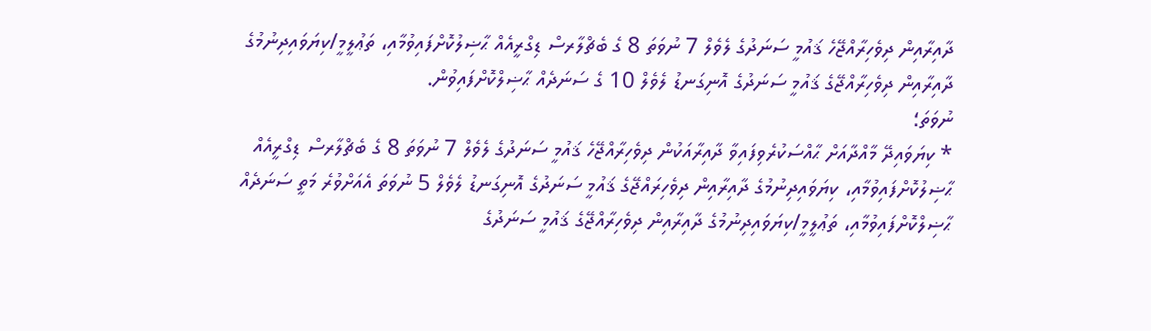ދާއިރާއިން ދިވެހިރާއްޖޭހެ ޤައުމީ ސަނަދުގެ ލެވެލް 7 ނުވަތަ 8 ގެ ބެޗްލާރސް ޑިގްރީއެއް ޙާޟިލުކޮށްފައިވުމާއި، ތަޢުލީމީ/ކިޔަވައިދިނުމުގެ ދާއިރާއިން ދިވެހިރާއްޖޭގެ ޤައުމީ ސަނަދުގެ އޮނިގަނޑު ލެވެލް 10 ގެ ސަނަދެއް ޙާޟިލްކޮށްފައިވުން.
ނުވަތަ؛
* ކިޔަވައިދޭ މާއްދާއަށް ޙާއްސަކުރެވިފައިވާ ދާއިރާއަކުން ދިވެހިރާއްޖޭހެ ޤައުމީ ސަނަދުގެ ލެވެލް 7 ނުވަތަ 8 ގެ ބެޗްލާރސް ޑިގްރީއެއް ޙާޟިލުކޮށްފައިވުމާއި، ކިޔަވައިދިނުމުގެ ދާއިރާއިން ދިވެހިރައްޖޭގެ ޤައުމީ ސަނަދުގެ އޮނިގަނޑު ލެވެލް 5 ނުވަތަ އެއަށްވުރެ މަތީ ސަނަދެއް ޙާޟިލްކޮށްފައިވުމާއި، ތަޢުލީމީ/ކިޔަވައިދިނުމުގެ ދާއިރާއިން ދިވެހިރާއްޖޭގެ ޤައުމީ ސަނަދުގެ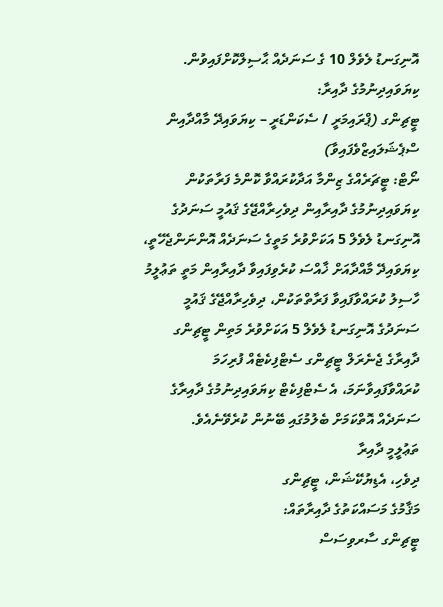އޮނިގަނޑު ލެވެލް 10 ގެ ސަނަދެއް ޙާސިލްކޮށްފައިވުން.
ކިޔަވައިދިނުމުގެ ދާއިރާ:
ޓީޗިންގ (ޕްރައިމަރީ / ސެކަންޑަރީ – ކިޔަވައިދޭ މާއްދާއިން ސްޕެޝަލައިޒްވެފައިވާ)
ނޯޓް: ޓީޗަރެއްގެ ޒިންމާ އަދާކުރައްވާ ކޮންމެ ފަރާތަކުން ކިޔަވައިދިނުމުގެ ދާއިރާއިން ދިވެހިރާއްޖޭގެ ޤައުމީ ސަނަދުގެ އޮނިގަނޑު ލެވެލް 5 އަކަށްވުރެ މަތީގެ ސަނަދެއް އޮންނަންޖެހޭތީ، ކިޔަވައިދޭ މާއްދާއަށް ޚާއްސަ ކުރެވިފައިވާ ދާއިރާއިން މަތީ ތަޢުލީމު ހާސިލު ކުރައްވާފައިވާ ފަރާތްތަކުން، ދިވެހިރާއްޖޭގެ ޤައުމީ ސަނަދުގެ އޮނިގަނޑު ލެވެލް 5 އަކަށްވުރެ މަތިން ޓީޗިންގ ދާއިރާގެ ޖެނެރަލް ޓީޗިންގ ސެޓްފިކެޓެއް ފުރިހަމަ ކުރައްވާފައިވާނަމަ، އެ ސެޓްފިކެޓް ކިޔަވައިދިނުމުގެ ދާއިރާގެ ސަނަދެއް އޮތްކަމަށް ބެލުމުގައި ބޭނުން ކުރެވޭނެއެވެ.
ތަޢުލީމީ ދާއިރާ
ދިވެހި، އެޑިޔުކޭޝަން، ޓީޗިންގ
މަޤާމުގެ މަސައްކަތުގެ ދާއިރާތައް:
ޓީޗިންގ ސާރވިސަސް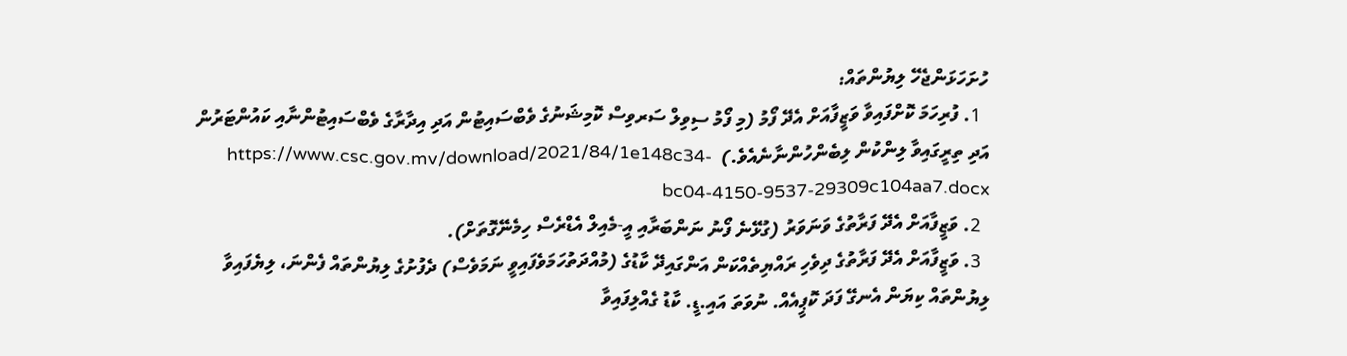ހުށަހަޅަންޖެހޭ ލިޔުންތައް:
  1. ފުރިހަމަ ކޮށްފައިވާ ވަޒީފާއަށް އެދޭ ފޯމު (މި ފޯމު ސިވިލް ސަރވިސް ކޮމިޝަނުގެ ވެބްސައިޓުން އަދި އިދާރާގެ ވެބްސައިޓުންނާއި ކައުންޓަރުން އަދި ތިރީގައިވާ ލިންކުން ލިބެންހުންނާނެއެވެ.)  https://www.csc.gov.mv/download/2021/84/1e148c34-bc04-4150-9537-29309c104aa7.docx
  2. ވަޒީފާއަށް އެދޭ ފަރާތުގެ ވަނަވަރު (ގުޅޭނެ ފޯނު ނަންބަރާއި އީ-މެއިލް އެޑްރެސް ހިމެނޭގޮތަށް).
  3. ވަޒީފާއަށް އެދޭ ފަރާތުގެ ދިވެހި ރައްޔިތެއްކަން އަންގައިދޭ ކާޑުގެ (މުއްދަތުހަމަވެފައިވީ ނަމަވެސް) ދެފުށުގެ ލިޔުންތައް ފެންނަ، ލިޔެފައިވާ ލިޔުންތައް ކިޔަން އެނގޭ ފަދަ ކޮޕީއެއް. ނުވަތަ އައި.ޑީ. ކާޑު ގެއްލިފައިވާ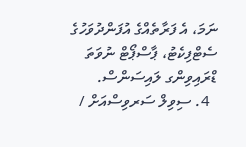ނަމަ، އެ ފަރާތެއްގެ އުފަންދުވަހުގެ ސެޓްފިކެޓު، ޕާސްޕޯޓް ނުވަތަ ޑްރައިވިންގ ލައިސަންސް.
  4. ސިވިލް ސަރވިސްއަށް /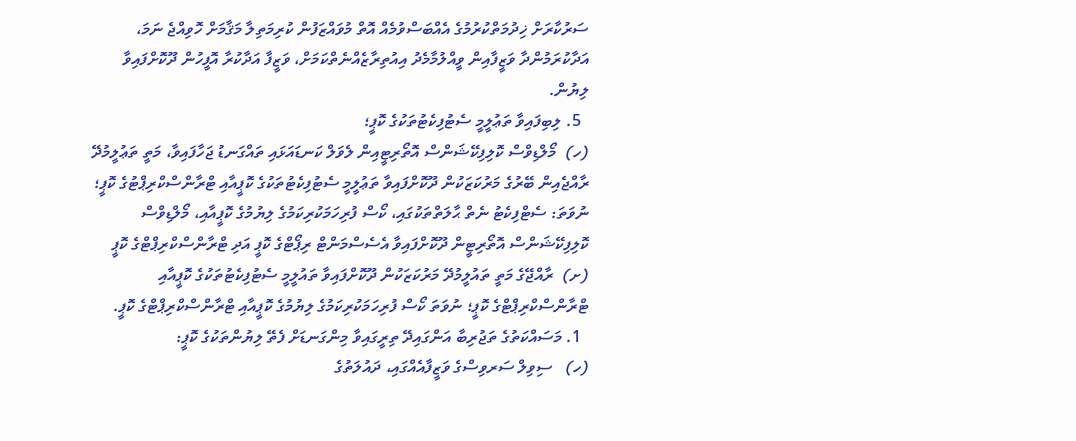ސަރުކާރަށް ޚިދުމަތްކުރުމުގެ އެއްބަސްވުމެއް އޮތް މުވައްޒަފުން ކުރިމަތިލާ މަޤާމަށް ހޮވިއްޖެ ނަމަ، އަދާކުރަމުންދާ ވަޒީފާއިން ވީއްލުމާމެދު އިއުތިރާޒެއްނެތްކަމަށް، ވަޒީފާ އަދާކުރާ އޮފީހުން ދޫކޮށްފައިވާ ލިޔުން.
  5. ލިބިފައިވާ ތަޢުލީމީ ސެޓުފިކެޓުތަކުގެ ކޮޕީ؛
(ހ)  މޯލްޑިވްސް ކޮލިފިކޭޝަންސް އޮތޯރިޓީއިން ލެވަލް ކަނޑައަޅައި ތައްގަނޑު ޖަހާފައިވާ، މަތީ ތަޢުލީމުދޭ ރާއްޖެއިން ބޭރުގެ މަރުކަޒަކުން ދޫކޮށްފައިވާ ތަޢުލީމީ ސެޓުފިކެޓުތަކުގެ ކޮޕީއާއި ޓްރާންސްކްރިޕްޓުގެ ކޮޕީ؛ ނުވަތަ: ސެޓްފިކެޓު ނެތް ޙާލަތްތަކުގައި، ކޯސް ފުރިހަމަކުރިކަމުގެ ލިޔުމުގެ ކޮޕީއާއި، މޯލްޑިވްސް ކޮލިފިކޭޝަންސް އޮތޯރިޓީން ދޫކޮށްފައިވާ އެސެސްމަންޓް ރިޕޯޓްގެ ކޮޕީ އަދި ޓްރާންސްކްރިޕްޓްގެ ކޮޕީ
(ށ)  ރާއްޖޭގެ މަތީ ތައުލީމުދޭ މަރުކަޒަކުން ދޫކޮށްފައިވާ ތައުލީމީ ސެޓުފިކެޓުތަކުގެ ކޮޕީއާއި ޓްރާންސްކްރިޕްޓްގެ ކޮޕީ؛ ނުވަތަ ކޯސް ފުރިހަމަކުރިކަމުގެ ލިޔުމުގެ ކޮޕީއާއި ޓްރާންސްކްރިޕްޓްގެ ކޮޕީ.
  1. މަސައްކަތުގެ ތަޖުރިބާ އަންގައިދޭ ތިރީގައިވާ މިންގަނޑަށް ފެތޭ ލިޔުންތަކުގެ ކޮޕީ:
(ހ)   ސިވިލް ސަރވިސްގެ ވަޒީފާއެއްގައި، ދައުލަތުގެ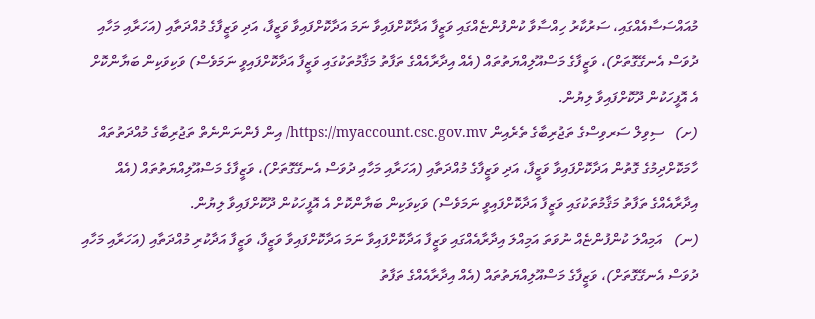މުއައްސަސާއެއްގައި، ސަރުކާރު ހިއްސާވާ ކުންފުންޏެއްގައި ވަޒީފާ އަދާކޮށްފައިވާ ނަމަ އަދާކޮށްފައިވާ ވަޒީފާ، އަދި ވަޒީފާގެ މުއްދަތާއި (އަހަރާއި މަހާއި ދުވަސް އެނގޭގޮތަށް)، ވަޒީފާގެ މަސްއޫލިއްޔަތުތައް (އެއް އިދާރާއެއްގެ ތަފާތު މަޤާމުތަކުގައި ވަޒީފާ އަދާކޮށްފައިވީ ނަމަވެސް) ވަކިވަކިން ބަޔާންކޮށް އެ އޮފީހަކުން ދޫކޮށްފައިވާ ލިޔުން.
(ށ)   ސިވިލް ސަރވިސްގެ ތަޖުރިބާގެ ތެރެއިން https://myaccount.csc.gov.mv/ އިން ފެންނަންނެތް ތަޖުރިބާގެ މުއްދަތުތައް ހާމަކޮށްދިމުގެ ގޮތުން އަދާކޮށްފައިވާ ވަޒީފާ، އަދި ވަޒީފާގެ މުއްދަތާއި (އަހަރާއި މަހާއި ދުވަސް އެނގޭގޮތަށް)، ވަޒީފާގެ މަސްއޫލިއްޔަތުތައް (އެއް އިދާރާއެއްގެ ތަފާތު މަޤާމުތަކުގައި ވަޒީފާ އަދާކޮށްފައިވީ ނަމަވެސް) ވަކިވަކިން ބަޔާންކޮށް އެ އޮފީހަކުން ދޫކޮށްފައިވާ ލިޔުން.
(ނ)   އަމިއްލަ ކުންފުންޏެއް ނުވަތަ އަމިއްލަ އިދާރާއެއްގައި ވަޒީފާ އަދާކޮށްފައިވާ ނަމަ އަދާކޮށްފައިވާ ވަޒީފާ، ވަޒީފާ އަދާކުރި މުއްދަތާއި (އަހަރާއި މަހާއި ދުވަސް އެނގޭގޮތަށް)، ވަޒީފާގެ މަސްއޫލިއްޔަތުތައް (އެއް އިދާރާއެއްގެ ތަފާތު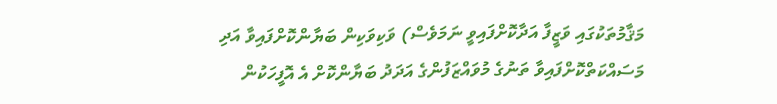މަޤާމުތަކުގައި ވަޒީފާ އަދާކޮށްފައިވީ ނަމަވެސް) ވަކިވަކިން ބަޔާންކޮށްފައިވާ އަދި މަސައްކަތްކޮށްފައިވާ ތަނުގެ މުވައްޒަފުންގެ އަދަދު ބަޔާންކޮށް އެ އޮފީހަކުން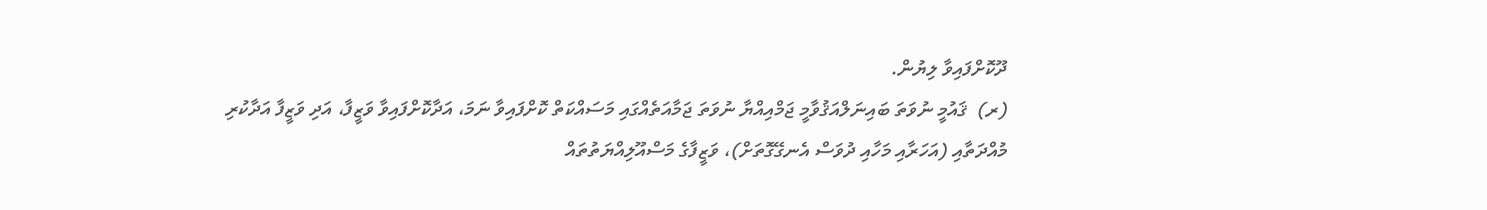ދޫކޮށްފައިވާ ލިޔުން.
(ރ)  ޤައުމީ ނުވަތަ ބައިނަލްއަޤުވާމީ ޖަމްއިއްޔާ ނުވަތަ ޖަމާއަތެއްގައި މަސައްކަތް ކޮށްފައިވާ ނަމަ، އަދާކޮށްފައިވާ ވަޒީފާ، އަދި ވަޒީފާ އަދާކުރި މުއްދަތާއި (އަހަރާއި މަހާއި ދުވަސް އެނގޭގޮތަށް)، ވަޒީފާގެ މަސްއޫލިއްޔަތުތައް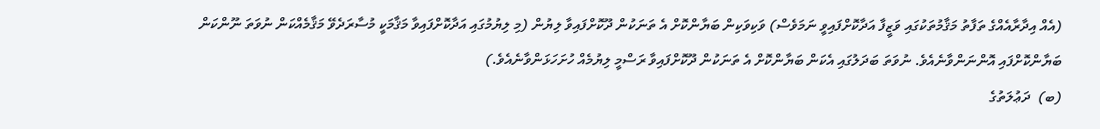(އެއް އިދާރާއެއްގެ ތަފާތު މަޤާމުތަކުގައި ވަޒީފާ އަދާކޮށްފައިވީ ނަމަވެސް) ވަކިވަކިން ބަޔާންކޮށް އެ ތަނަކުން ދޫކޮށްފައިވާ ލިޔުން (މި ލިޔުމުގައި އަދާކޮށްފައިވާ މަޤާމަކީ މުސާރަދެވޭ މަޤާމެއްކަން ނުވަތަ ނޫންކަން ބަޔާންކޮށްފައި އޮންނަންވާނެއެވެ. ނުވަތަ ބަދަލުގައި އެކަން ބަޔާންކޮށް އެ ތަނަކުން ދޫކޮށްފައިވާ ރަސްމީ ލިޔުމެއް ހުށަހަޅަންވާނެއެވެ.)
(ބ)  ދަޢުލަތުގެ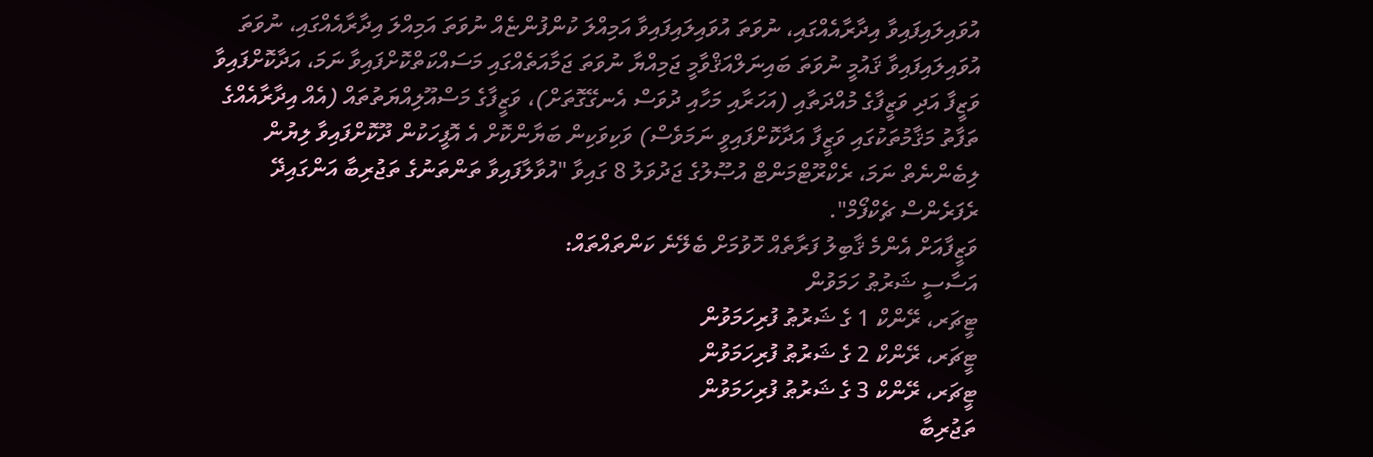އުވައިލައިފައިވާ އިދާރާއެއްގައި، ނުވަތަ އުވައިލައިފައިވާ އަމިއްލަ ކުންފުންޏެއް ނުވަތަ އަމިއްލަ އިދާރާއެއްގައި، ނުވަތަ އުވައިލައިފައިވާ ޤައުމީ ނުވަތަ ބައިނަލްއަޤްވާމީ ޖަމިއްޔާ ނުވަތަ ޖަމާއަތެއްގައި މަސައްކަތްކޮށްފައިވާ ނަމަ، އަދާކޮށްފައިވާ ވަޒީފާ އަދި ވަޒީފާގެ މުއްދަތާއި (އަހަރާއި މަހާއި ދުވަސް އެނގޭގޮތަށް)، ވަޒީފާގެ މަސްއޫލިއްޔަތުތައް (އެއް އިދާރާއެއްގެ ތަފާތު މަޤާމުތަކުގައި ވަޒީފާ އަދާކޮށްފައިވީ ނަމަވެސް) ވަކިވަކިން ބަޔާންކޮށް އެ އޮފީހަކުން ދޫކޮށްފައިވާ ލިޔުން ލިބެންނެތް ނަމަ، ރެކްރޫޓްމަންޓް އުޞޫލުގެ ޖަދުވަލު 8 ގައިވާ "އުވާލާފައިވާ ތަންތަނުގެ ތަޖުރިބާ އަންގައިދޭ ރެފަރެންސް ޗެކްފޯމް".
ވަޒީފާއަށް އެންމެ ޤާބިލު ފަރާތެއް ހޮވުމަށް ބެލޭނެ ކަންތައްތައް:
އަސާސީ ޝަރުޠު ހަމަވުން
ޓީޗަރ، ރޭންކް 1 ގެ ޝަރުޠު ފުރިހަމަވުން
ޓީޗަރ، ރޭންކް 2 ގެ ޝަރުޠު ފުރިހަމަވުން
ޓީޗަރ، ރޭންކް 3 ގެ ޝަރުޠު ފުރިހަމަވުން
ތަޖުރިބާ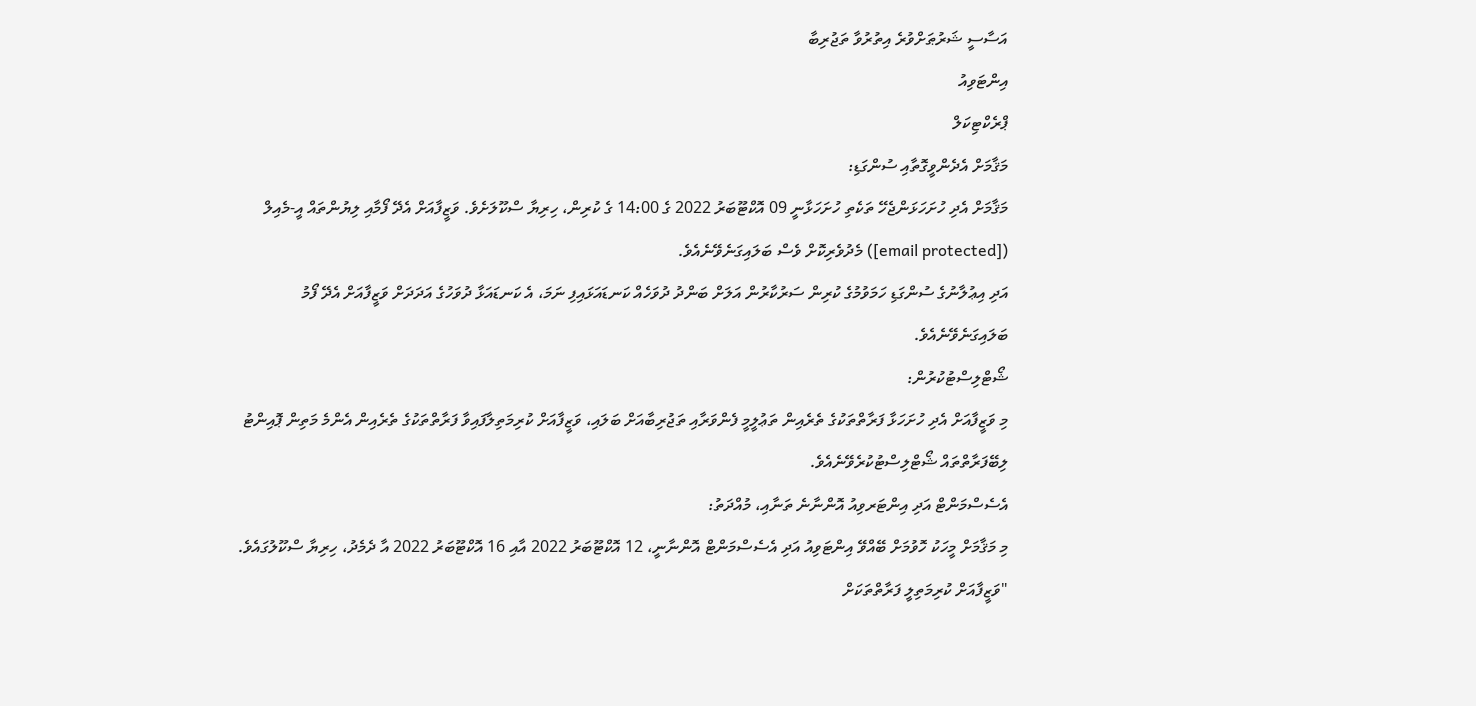އަސާސީ ޝަރުޠަށްވުރެ އިތުރުވާ ތަޖުރިބާ
އިންޓަވިއު
ޕްރެކްޓިކަލް
މަޤާމަށް އެދެންވީގޮތާއި ސުންގަޑި:
މަޤާމަށް އެދި ހުށަހަޅަންޖެހޭ ތަކެތި ހުށަހަޅާނީ 09 އޮކްޓޫބަރު 2022 ގެ 14:00 ގެ ކުރިން، ހިރިޔާ ސްކޫލަށެވެ. ވަޒީފާއަށް އެދޭ ފޯމާއި ލިޔުންތައް އީ-މެއިލް ([email protected]) މެދުވެރިކޮށް ވެސް ބަލައިގަނެވޭނެއެވެ.
އަދި އިޢުލާނުގެ ސުންގަޑި ހަމަވުމުގެ ކުރިން ސަރުކާރުން އަލަށް ބަންދު ދުވަހެއް ކަނޑައަޅައިފި ނަމަ، އެ ކަނޑައަޅާ ދުވަހުގެ އަދަދަށް ވަޒީފާއަށް އެދޭ ފޯމު ބަލައިގަނެވޭނެއެވެ.
ޝޯޓްލިސްޓުކުރުން:
މި ވަޒީފާއަށް އެދި ހުށަހަޅާ ފަރާތްތަކުގެ ތެރެއިން ތަޢުލީމީ ފެންވަރާއި ތަޖުރިބާއަށް ބަލައި، ވަޒީފާއަށް ކުރިމަތިލާފައިވާ ފަރާތްތަކުގެ ތެރެއިން އެންމެ މަތިން ޕޮއިންޓު ލިބޭފަރާތްތައް ޝޯޓްލިސްޓުކުރެވޭނެއެވެ.
އެސެސްމަންޓް އަދި އިންޓަރވިއު އޮންނާނެ ތަނާއި، މުއްދަތު:
މި މަޤާމަށް މީހަކު ހޮވުމަށް ބޭއްވޭ އިންޓަވިއު އަދި އެސެސްމަންޓް އޮންނާނީ، 12 އޮކްޓޫބަރު 2022 އާއި 16 އޮކްޓޫބަރު 2022 އާ ދެމެދު، ހިރިޔާ ސްކޫލުގައެވެ.
"ވަޒީފާއަށް ކުރިމަތިލީ ފަރާތްތަކަށް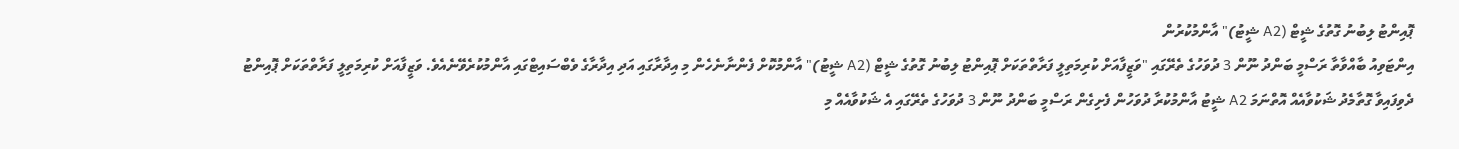ޕޮއިންޓު ލިބުނު ގޮތުގެ ޝީޓް (A2 ޝީޓު)" އާންމުކުރުން
އިންޓަވިއު ބާއްވާތާ ރަސްމީ ބަންދު ނޫން 3 ދުވަހުގެ ތެރޭގައި "ވަޒީފާއަށް ކުރިމަތިލީ ފަރާތްތަކަށް ޕޮއިންޓު ލިބުނު ގޮތުގެ ޝީޓް (A2 ޝީޓު)" އާންމުކޮށް ފެންނާނެހެން މި އިދާރާގައި އަދި އިދާރާގެ ވެބްސައިޓްގައި އާންމުކުރެވޭނެއެވެ. ވަޒީފާއަށް ކުރިމަތިލީ ފަރާތްތަކަށް ޕޮއިންޓު ދެވިފައިވާ ގޮތާމެދު ޝަކުވާއެއް އޮތްނަމަ A2 ޝީޓު އާންމުކުރާ ދުވަހުން ފެށިގެން ރަސްމީ ބަންދު ނޫން 3 ދުވަހުގެ ތެރޭގައި އެ ޝަކުވާއެއް މި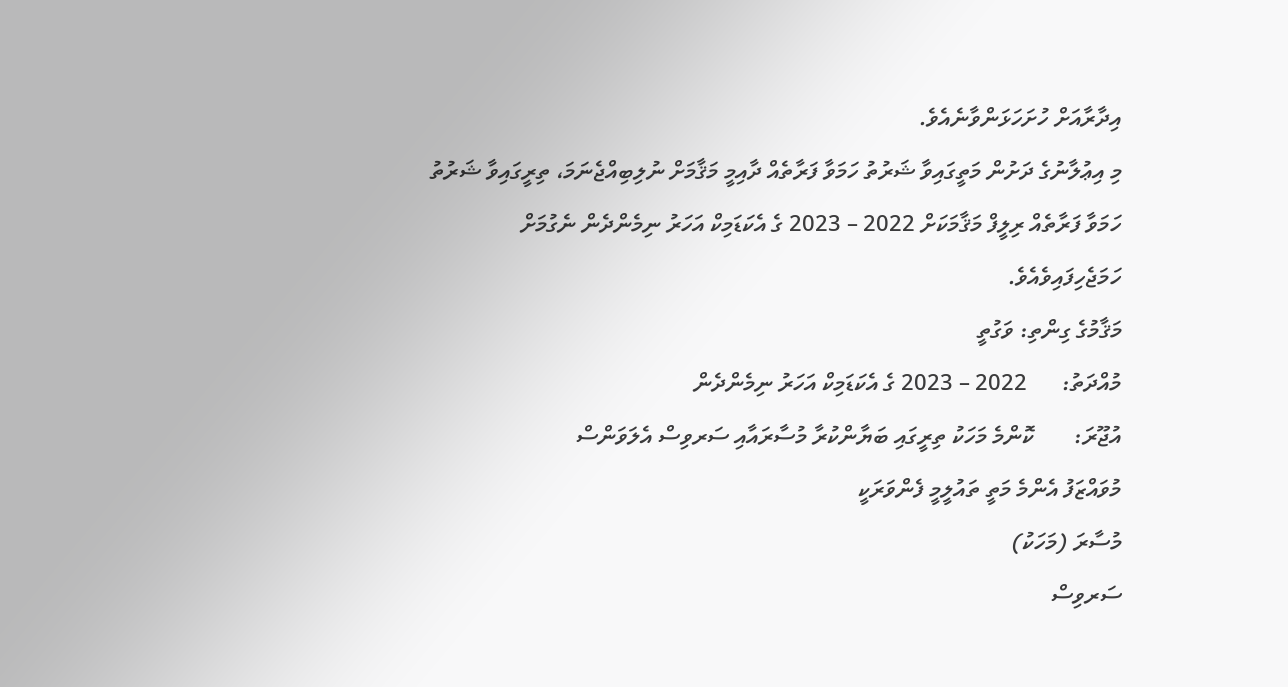އިދާރާއަށް ހުށަހަޅަންވާނެއެވެ.
މި އިޢުލާނުގެ ދަށުން މަތީގައިވާ ޝަރުތު ހަމަވާ ފަރާތެއް ދާއިމީ މަޤާމަށް ނުލިބިއްޖެނަމަ، ތިރީގައިވާ ޝަރުތު ހަމަވާ ފަރާތެއް ރިލީފް މަޤާމަކަށް 2022 – 2023 ގެ އެކަޑަމިކް އަހަރު ނިމެންދެން ނެގުމަށް ހަމަޖެހިފައިވެއެވެ.
މަޤާމުގެ ގިންތި: ވަގުތީ
މުއްދަތު:      2022 – 2023 ގެ އެކަޑަމިކް އަހަރު ނިމެންދެން
އުޖޫރަ:       ކޮންމެ މަހަކު ތިރީގައި ބަޔާންކުރާ މުސާރައާއި ސަރވިސް އެލަވަންސް
މުވައްޒަފު އެންމެ މަތީ ތައުލީމީ ފެންވަރަކީ
މުސާރަ (މަހަކު)
ސަރވިސް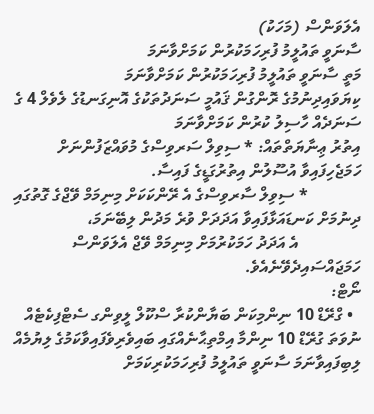އެލަވަންސް (މަހަކު)
ސާނަވީ ތައުލީމު ފުރިހަމަކުރުން ކަމަށްވާނަމަ
މަތީ ސާނަވީ ތައުލީމު ފުރިހަމަކުރުން ކަމަށްވާނަމަ
ކިޔަވައިދިނުމުގެ ރޮންގުން ޤައުމީ ސަނަދުތަކުގެ އޮނިގަނޑުގެ ލެވެލް 4 ގެ ސަނަދެއް ހާސިލު ކުރުން ކަމަށްވާނަމަ
އިތުރު ޢިނާޔަތްތައް: * ސިވިލް ސަރވިސްގެ މުވައްޒަފުންނަށް ހަމަޖެހިފައިވާ އުސޫލުން އިތުރުގަޑީގެ ފައިސާ.
             * ސިވިލް ސާރވިސްގެ އެ ރޭންކަކަށް މިނިމަމް ވޭޖްގެ ގޮތުގައި ދިނުމަށް ކަނޑައަޅާފައިވާ އަދަދަށް ވުރެ މަދުން ލިބޭނަމަ،
               އެ އަދަދު ހަމަކުރުމަށް މިނިމަމް ވޭޖް އެލަވަންސް ހަމަޖައްސައިދެވޭނެއެވެ.
ނޯޓް:
  • ގްރޭޑް 10 ނިންމިކަން ބަޔާންކުރާ ސްކޫލް ލީވިންގ ސެޓްފިކެޓެއް ނުވަތަ ގުރޭޑް 10 ނިންމާ އިމްތިޙާނެއްގައި ބައިވެރިވެފައިވާކަމުގެ ލިޔުމެއް ލިބިފައިވާނަމަ ސާނަވީ ތައުލީމު ފުރިހަމަކުރިކަމަށް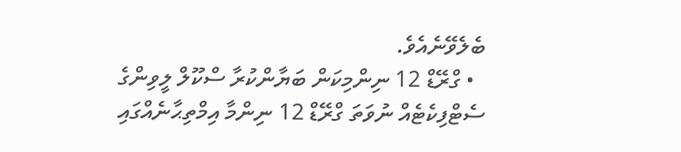ބެލެވޭނެއެވެ.
  • ގްރޭޑް 12 ނިންމިކަން ބަޔާންކުރާ ސްކޫލް ލީވިންގެ ސެޓްފިކެޓެއް ނުވަތަ ގްރޭޑް 12 ނިންމާ އިމްތިޙާނެއްގައި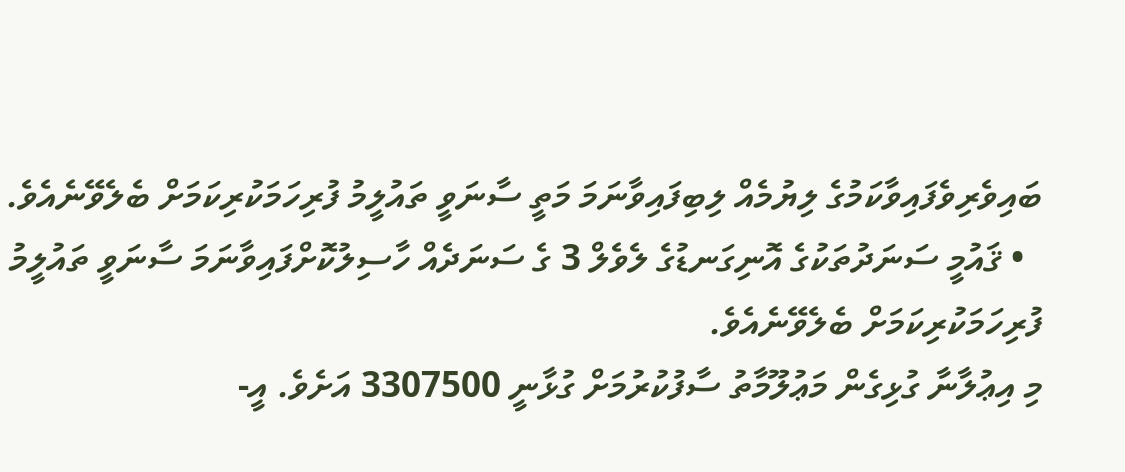ބައިވެރިވެފައިވާކަމުގެ ލިޔުމެއް ލިބިފައިވާނަމަ މަތީ ސާނަވީ ތައުލީމު ފުރިހަމަކުރިކަމަށް ބެލެވޭނެއެވެ.
  • ޤައުމީ ސަނަދުތަކުގެ އޮނިގަނޑުގެ ލެވެލް 3 ގެ ސަނަދެއް ހާސިލުކޮށްފައިވާނަމަ ސާނަވީ ތައުލީމު ފުރިހަމަކުރިކަމަށް ބެލެވޭނެއެވެ.
މި އިޢުލާނާ ގުޅިގެން މަޢުލޫމާތު ސާފުކުރުމަށް ގުޅާނީ 3307500 އަށެވެ. އީ-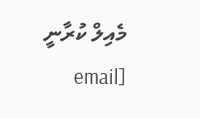މެއިލް ކުރާނީ [email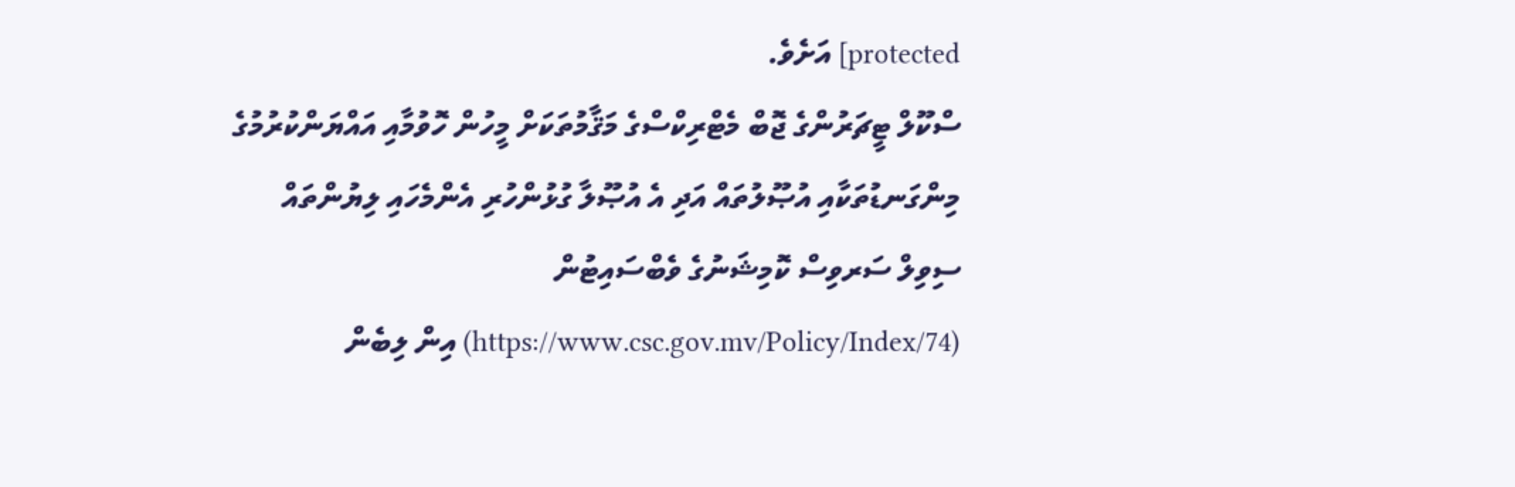protected] އަށެވެ.
ސްކޫލް ޓީޗަރުންގެ ޖޮބް މެޓްރިކްސްގެ މަޤާމުތަކަށް މީހުން ހޮވުމާއި އައްޔަންކުރުމުގެ މިންގަނޑުތަކާއި އުޞޫލުތައް އަދި އެ އުޞޫލާ ގުޅުންހުރި އެންމެހައި ލިޔުންތައް ސިވިލް ސަރވިސް ކޮމިޝަނުގެ ވެބްސައިޓުން (https://www.csc.gov.mv/Policy/Index/74) އިން ލިބެން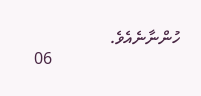ހުންނާނެއެވެ.
                               06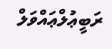ރަބީޢުލްޢައްވަލް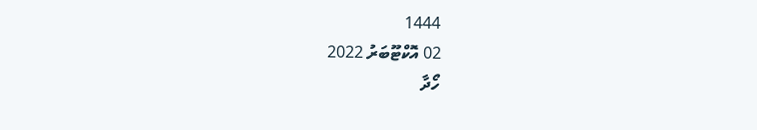1444
02 އޮކްޓޫބަރު 2022
ހޯދާ